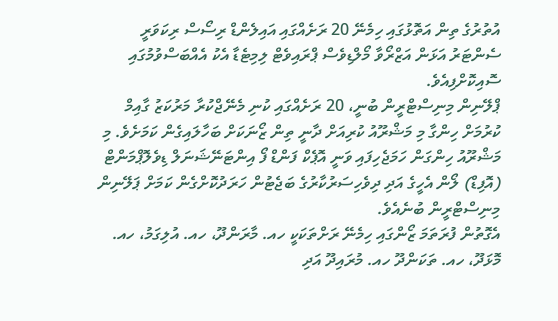އުތުރުގެ ތިން އަތޮޅުގައި ހިމެނޭ 20 ރަށެއްގައި އައިލެންޑް ރިސޯސް ރިކަވަރީ ސެންޓަރު އަޅަން އަޒްރޯވާ މޯލްޑިވެސް ޕްރައިވެޓް ލިމިޓެޑާ އެކު އެއްބަސްވުމުގައި ސޮއިކޮށްފިއެވެ.
ޕްލޭނިން މިނިސްޓްރީން ބުނީ، 20 ރަށެއްގައި ކުނި މެނޭޖްކުރާ މަރުކަޒު ގާއިމް ކުރުމަށް ހިންގާ މި މަޝްރޫއު ކުރިއަށް ދާނީ ތިން ޒޯނަކަށް ބަހާލައިގެން ކަމަށެވެ. މި މަޝްރޫއު ހިންގަން ހަމަޖެހިފައި ވަނީ އޮޕެކް ފަންޑް ފޯ އިންޓަނޭޝަނަލް ޑިވެލޮޕްމަންޓް (އޮފިޑް) ލޯން އެހީގެ އަދި ދިވެހިސަރުކާރުގެ ބަޖެޓުން ހަރަދުކޮށްގެން ކަމަށް ޕަލޭނިން މިނިސްޓްރީން ބުނެއެވެ.
އެގޮތުން ފުރަތަމަ ޒޯންގައި ހިމެނޭ ރަށްތަކަކީ ހއ. މާރަންދޫ، ހއ. އުލިގަމު، ހއ. މޮޅަދޫ، ހއ. ތަކަންދޫ ހއ. މުރައިދޫ އަދި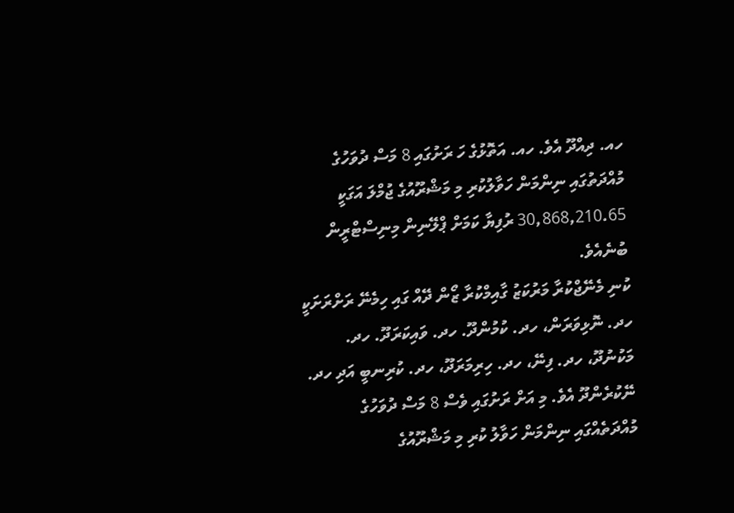ހއ. ދިއްދޫ އެވެ. ހއ. އަތޮޅުގެ ހަ ރަށުގައި 8 މަސް ދުވަހުގެ މުއްދަތުގައި ނިންމަން ހަވާލުކުރި މި މަޝްރޫއުގެ ޖުމްލަ އަގަކީ 30,868,210.65 ރުފިޔާ ކަމަށް ޕްލޭނިން މިނިސްޓްރީން ބުނެއެވެ.
ކުނި މެނޭޖްކުރާ މަރުކަޒު ގާއިމްކުރާ ޒޯން ދޭއް ގައި ހިމެނޭ ރަށްރަށަކީ ހދ. ނޮޅިވަރަން، ހދ. ކުމުންދޫ. ހދ. ވައިކަރަދޫ. ހދ. މަކުނުދޫ، ހދ. ފިނޭ، ހދ. ހިރިމަރަދޫ، ހދ. ކުރިނބީ އަދި ހދ. ނޭކުރެންދޫ އެވެ. މި އަށް ރަށުގައި ވެސް 8 މަސް ދުވަހުގެ މުއްދަތެއްގައި ނިންމަން ހަވާލު ކުރި މި މަޝްރޫއުގެ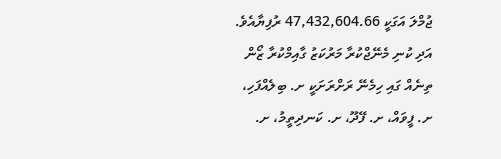ޖުމްލަ އަގަކީ 47,432,604.66 ރުފިޔާއެވެ.
އަދި ކުނި މެނޭޖްކުރާ މަރުކަޒު ގާއިމްކުރާ ޒޯން ތިނެއް ގައި ހިމެނޭ ރަށްރަށަކީ ށ. ބިލެއްފަހި، ށ. ފީވައް، ށ. ފޭދޫ، ށ. ކަނދިތީމު، ށ.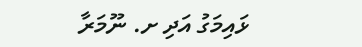ޅައިމަގު އަދި ށ. ނޫމަރާ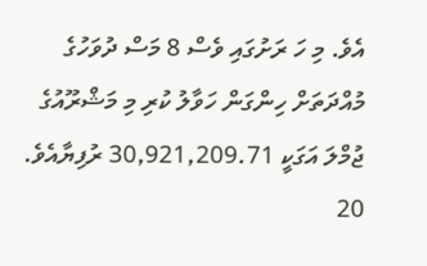އެވެ. މި ހަ ރަށުގައި ވެސް 8 މަސް ދުވަހުގެ މުއްދަތަށް ހިންގަން ހަވާލު ކުރި މި މަޝްރޫއުގެ ޖުމްލަ އަގަކީ 30,921,209.71 ރުފިޔާއެވެ.
20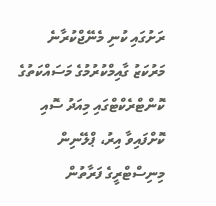ރަށުގައި ކުނި މެނޭޖްކުރާނެ މަރުކަޒު ގާއިމްކުރުމުގެ މަސައްކަތުގެ ކޮންޓްރެކްޓްގައި މިއަދު ސޮއި ކޮށްފައިވާ އިރު، ޕްލޭނިން މިނިސްޓްރީގެ ފަރާތުން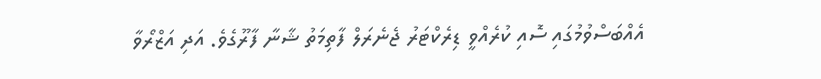އެއްބަސްވުމުގައި ސޮއި ކުރެއްވީ ޑިރެކްޓަރު ޖެނެރަލް ފާތިމަތު ޝާނާ ފާރޫގެވެ. އަދި އަޒްރޯވާ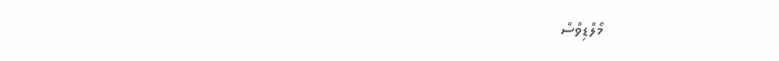މޯލްޑިވްސް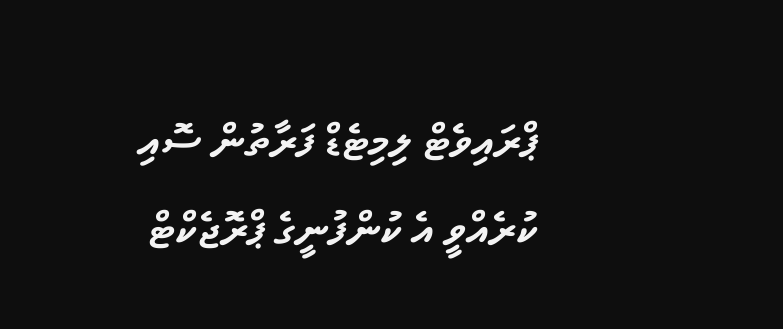ޕްރައިވެޓް ލިމިޓެޑް ފަރާތުން ސޮއި ކުރެއްވީ އެ ކުންފުނީގެ ޕްރޮޖެކްޓް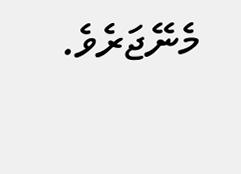މެނޭޖަރެވެ.